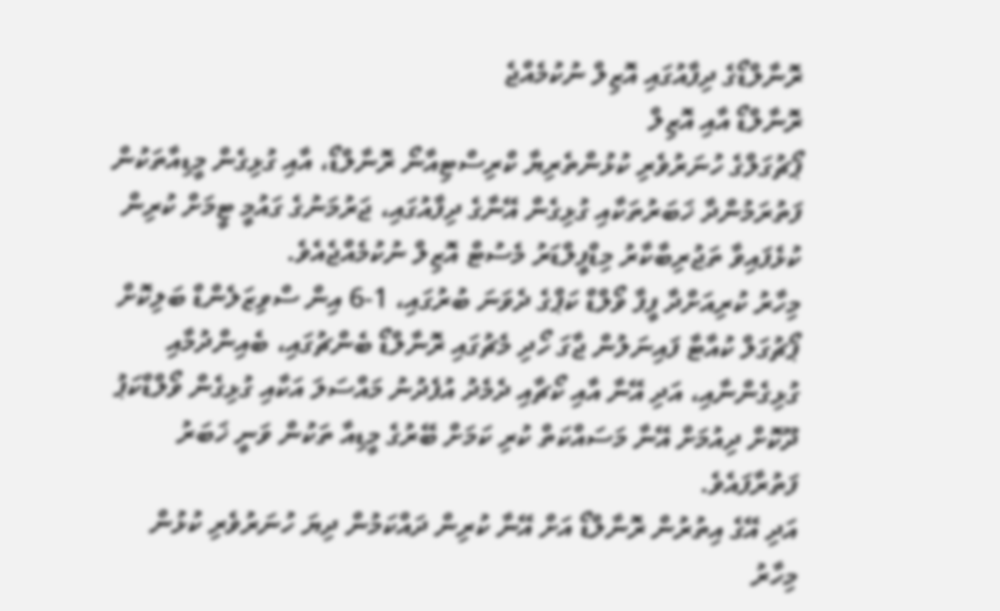ރޮނާލްޑޯގެ ދިފާއުގައި އޮޒިލް ނުކުމެއްޖެ
ރޮނާލްޑޯ އާއި އޮޒިލް
ޕޯޗުގަލްގެ ހުނަރުވެރި ކުޅުންތެރިޔާ ކްރިސްޓިއާނޯ ރޮނާލްޑޯ، އާއި ގުޅިގެން މީޑިއާތަކުން ފަތުރަމުންދާ ޚަބަރުތަކާއި ގުޅިގެން އޭނާގެ ދިފާއުގައި، ޖަރުމަނުގެ ގައުމީ ޓީމަށް ކުރިން ކުޅެފައިވާ ތަޖުރިބާކާރު މިޑްފީލްޑަރު މެސުޓް އޮޒިލް ނުކުމެއްޖެއެވެ.
މިހާރު ކުރިއަށްދާ ފީފާ ވޯލްޑް ކަޕްގެ ދެވަނަ ބުރުގައި، 1-6 އިން ސްވިޒަލެންޑް ބަލިކޮށް ޕޯޗުގަލް ކުއާޓާ ފައިނަލުން ޖާގަ ހޯދި މެޗުގައި ރޮނާލްޑޯ ބެންޗުގައި، ބެއިންދުމާއި ގުޅިގެންނާއި، އަދި އޭނާ އާއި ކޯޗާއި ދެމެދު އުފެދުނު މައްސަލަ އަކާއި ގުޅިގެން ވޯލްޑްކަޕު ދޫކޮށް ދިއުމަށް އޭނާ މަސައްކަތް ކުރި ކަމަށް ބޭރުގެ މީޑިއާ ތަކުން ވަނީ ޚަބަރު ފަތުރާފައެވެ.
އަދި އޭގެ އިތުރުން ރޮނާލްޑޯ އަށް އޭނާ ކުރިން ދައްކަމުން ދިޔަ ހުނަރުވެރި ކުޅުން މިހާރު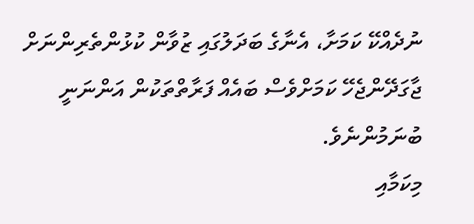ނުދެއްކޭ ކަމަށާ، އެނާގެ ބަދަލުގައި ޒުވާން ކުޅުންތެރިންނަށް ޖާގަދޭންޖެހޭ ކަމަށްވެސް ބައެއް ފަރާތްތަކުން އަންނަނީ ބުނަމުންނެވެ.
މިކަމާއި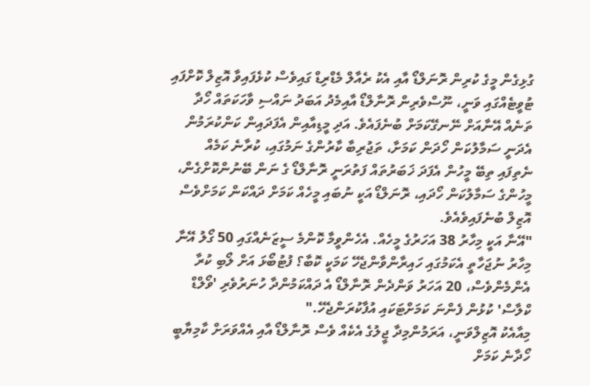ގުޅިގެން މީގެ ކުރިން ރޮނަލްޑޯ އާއި އެކު ރެއާލް މެޑްރިޑް ގައިވެސް ކުޅެފައިވާ އޮޒިލް ކޮށްފައި ޓުވީޓެއްގައި ވަނީ، ނޫސްވެރިން ރޮނާލްޑޯ އާއިމެދު އަބަދު ނައްސި ވާހަކަތައް ހޯދާ ތަނެއް އޭނާއަށް ނޭނގޭކަމަށް ބުނެފައެވެ. އަދި މީޑިއާއިން އެފަދައިން ކަންކުރަމުން އެދަނީ ސަމާލުކަން ހޯދަން ކަމަށާ، ތަޖުރިބާ ކާރުންގެ ނަމުގައި، ކުރާނެ ކަމެއް ނެތިފައި ތިބޭ މީހުން އެފަދަ ޚަބަރުތައް ފަތުރަނީ ރޮނާލްޑޯ ގެ ނަން ބޭނުންކޮށްގެން، މީހުންގެ ސަމާލުކަން ހޯދައި، ރޮނަލްޑޯ އަކީ ނުބައި މީހެއް ކަމަށް ދައްކަން ކަމަށްވެސް އޮޒިލް ބުނެފައިވެއެވެ.
"އޭނާ އަކީ މިހާރު 38 އަހަރުގެ މީހެއް. އެހެންވީމާ ކޮންމެ ސީޒަނެއްގައި 50 ގޯލު އޭނާ މިހާރު ނުޖަހާތީ އެކަމުގައި ހައިރާންވާންޖެހޭ ކަމަކީ ކޮބާ؟ ފުޓުބޯޅަ އަށް ލޯބި ކުރާ އެންމެންވެސް، 20 އަހަރު ވަންދެން ރޮނާލްޑޯ އެ ދައްކަމުންދާ ހުނަރުވެރި 'ވޯލްޑް ކްލާސް' ކުޅުން ފެންނަ ކަމަށްޓަކައި އުފާކުރަންޖެހޭ."
މިއާއެކު އޮޒިލްވަނީ، އަރަމުންމިދާ ޖީލުގެ އެކެއް ވެސް ރޮނާލްޑޯ އާއި އެއްވަރަށް ކާމިޔާބީ ހޯދާނެ ކަމަށް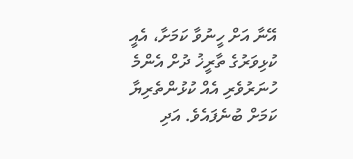އޭނާ އަށް ހީނުވާ ކަމަށާ، އެއީ ކުޅިވަރުގެ ތާރީޚު ދުށް އެންމެ ހުނަރުވެރި އެއް ކުޅުންތެރިޔާ ކަމަށް ބުނެފައެވެ. އަދި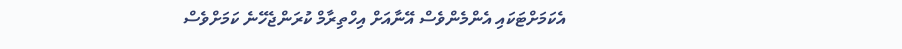އެކަމަށްޓަކައި އެންމެންވެސް އޭނާއަށް އިހްތިރާމް ކުރަންޖެހޭނެ ކަމަށްވެސް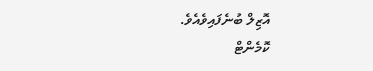އޮޒިލް ބުނެފައިވެއެވެ.
ކޮމެންޓް